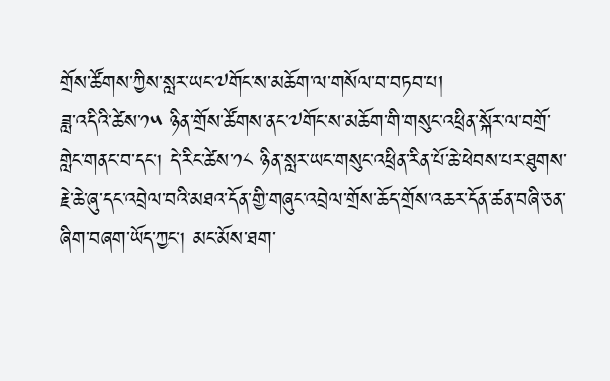གྲོས་ཚོགས་ཀྱིས་སླར་ཡང་༧གོང་ས་མཆོག་ལ་གསོལ་བ་བཏབ་པ།
ཟླ་འདིའི་ཚེས་༡༥ ཉིན་གྲོས་ཚོགས་ནང་༧གོང་ས་མཆོག་གི་གསུང་འཕྲིན་སྐོར་ལ་བགྲོ་གླེང་གནང་བ་དང། དེ་རིང་ཚེས་༡༨ ཉིན་སླར་ཡང་གསུང་འཕྲིན་རིན་པོ་ཆེ་ཕེབས་པར་ཐུགས་རྗེ་ཆེ་ཞུ་དང་འབྲེལ་བའི་མཐའ་དོན་གྱི་གཞུང་འབྲེལ་གྲོས་ཆོད་གྲོས་འཆར་དོན་ཚན་བཞི་ཅན་ཞིག་བཞག་ཡོད་ཀྱང། མང་མོས་ཐག་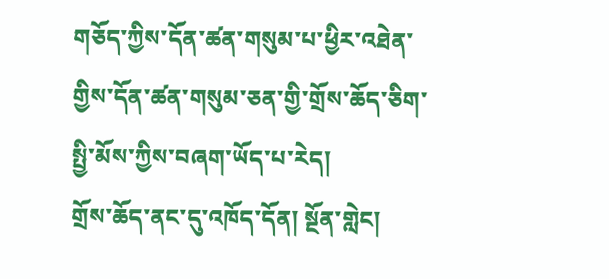གཅོད་ཀྱིས་དོན་ཚན་གསུམ་པ་ཕྱིར་འཐེན་གྱིས་དོན་ཚན་གསུམ་ཅན་གྱི་གྲོས་ཆོད་ཅིག་སྤྱི་མོས་ཀྱིས་བཞག་ཡོད་པ་རེད།
གྲོས་ཆོད་ནང་དུ་འཁོད་དོན། སྔོན་གླེང།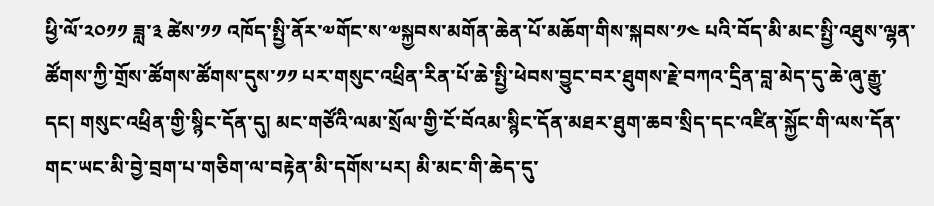ཕྱི་ལོ་༢༠༡༡ ཟླ་༣ ཚེས་༡༡ འཁོད་སྤྱི་ནོར་༧གོང་ས་༧སྐྱབས་མགོན་ཆེན་པོ་མཆོག་གིས་སྐབས་༡༤ པའི་བོད་མི་མང་སྤྱི་འཐུས་ལྷན་ཚོགས་ཀྱི་གྲོས་ཚོགས་ཚོགས་དུས་༡༡ པར་གསུང་འཕྲིན་རིན་པོ་ཆེ་སྤྱི་ཕེབས་བྱུང་བར་ཐུགས་རྗེ་བཀའ་དྲིན་བླ་མེད་དུ་ཆེ་ཞུ་རྒྱུ་དང། གསུང་འཕྲིན་གྱི་སྙིང་དོན་དུ། མང་གཙོའི་ལམ་སྲོལ་གྱི་ངོ་བོའམ་སྙིང་དོན་མཐར་ཐུག་ཆབ་སྲིད་དང་འཛིན་སྐྱོང་གི་ལས་དོན་གང་ཡང་མི་བྱེ་བྲག་པ་གཅིག་ལ་བརྟེན་མི་དགོས་པར། མི་མང་གི་ཆེད་དུ་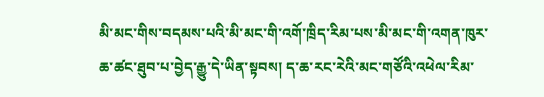མི་མང་གིས་བདམས་པའི་མི་མང་གི་འགོ་ཁྲིད་རིམ་པས་མི་མང་གི་འགན་ཁུར་ཆ་ཚང་ཐུབ་པ་བྱེད་རྒྱུ་དེ་ཡིན་སྟབས། ད་ཆ་རང་རེའི་མང་གཙོའི་འཕེལ་རིམ་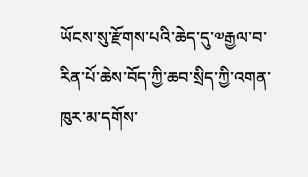ཡོངས་སུ་རྫོགས་པའི་ཆེད་དུ་༧རྒྱལ་བ་རིན་པོ་ཆེས་བོད་ཀྱི་ཆབ་སྲིད་ཀྱི་འགན་ཁུར་མ་དགོས་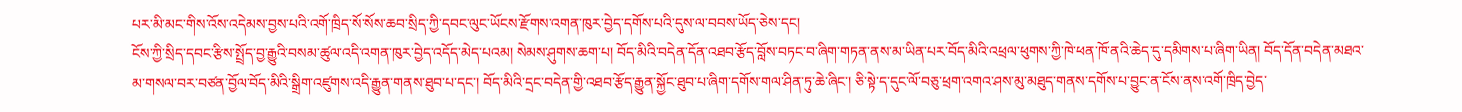པར་མི་མང་གིས་འོས་འདེམས་བྱས་པའི་འགོ་ཁྲིད་སོ་སོས་ཆབ་སྲིད་ཀྱི་དབང་ལུང་ཡོངས་རྫོགས་འགན་ཁུར་བྱེད་དགོས་པའི་དུས་ལ་བབས་ཡོད་ཅེས་དང།
ངོས་ཀྱི་སྲིད་དབང་རྩིས་སྤྲོད་བྱ་རྒྱུའི་བསམ་ཚུལ་འདི་འགན་ཁུར་བྱེད་འདོད་མེད་པའམ། སེམས་ཤུགས་ཆག་པ། བོད་མིའི་བདེན་དོན་འཐབ་རྩོད་བློས་བཏང་བ་ཞིག་གཏན་ནས་མ་ཡིན་པར་བོད་མིའི་འཕྲལ་ཕུགས་ཀྱི་ཁེ་ཕན་ཁོ་ནའི་ཆེད་དུ་དམིགས་པ་ཞིག་ཡིན། བོད་དོན་བདེན་མཐའ་མ་གསལ་བར་བཙན་བྱོལ་བོད་མིའི་སྒྲིག་འཛུགས་འདི་རྒྱུན་གནས་ཐུབ་པ་དང་། བོད་མིའི་དྲང་བདེན་གྱི་འཐབ་རྩོད་རྒྱུན་སྐྱོང་ཐུབ་པ་ཞིག་དགོས་གལ་ཤིན་ཏུ་ཆེ་ཞིང་། ཅི་སྟེ་ད་དུང་ལོ་བཅུ་ཕྲག་འགའ་ཤས་མུ་མཐུད་གནས་དགོས་པ་བྱུང་ན་ངོས་ནས་འགོ་ཁྲིད་བྱེད་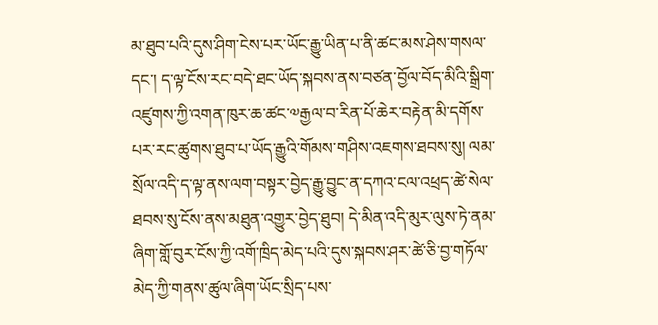མ་ཐུབ་པའི་དུས་ཤིག་ངེས་པར་ཡོང་རྒྱུ་ཡིན་པ་ནི་ཚང་མས་ཤེས་གསལ་དང་། ད་ལྟ་ངོས་རང་བདེ་ཐང་ཡོད་སྐབས་ནས་བཙན་བྱོལ་བོད་མིའི་སྒྲིག་འཛུགས་ཀྱི་འགན་ཁུར་ཆ་ཚང་༧རྒྱལ་བ་རིན་པོ་ཆེར་བརྟེན་མི་དགོས་པར་རང་ཚུགས་ཐུབ་པ་ཡོད་རྒྱུའི་གོམས་གཤིས་འཇགས་ཐབས་སུ། ལམ་སྲོལ་འདི་ད་ལྟ་ནས་ལག་བསྟར་བྱེད་རྒྱུ་བྱུང་ན་དཀའ་ངལ་འཕྲད་ཚེ་སེལ་ཐབས་སུ་ངོས་ནས་མཐུན་འགྱུར་བྱེད་ཐུབ། དེ་མིན་འདི་མུར་ལུས་ཏེ་ནམ་ཞིག་གློ་བུར་ངོས་ཀྱི་འགོ་ཁྲིད་མེད་པའི་དུས་སྐབས་ཤར་ཚེ་ཅི་བྱ་གཏོལ་མེད་ཀྱི་གནས་ཚུལ་ཞིག་ཡོང་སྲིད་པས་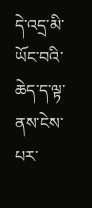དེ་འདྲ་མི་ཡོང་བའི་ཆེད་ད་ལྟ་ནས་ངེས་པར་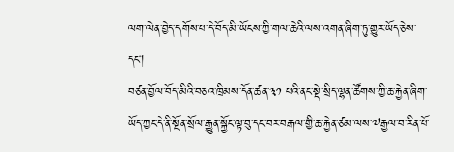ལག་ལེན་བྱེད་དགོས་པ་དེ་བོད་མི་ཡོངས་ཀྱི་གལ་ཆེའི་ལས་འགན་ཞིག་ཏུ་གྱུར་ཡོད་ཅེས་དང།
བཙན་བྱོལ་བོད་མིའི་བཅའ་ཁྲིམས་དོན་ཚན་༣༡ པའི་ནང་སྡེ་སྲིད་ལྷན་ཚོགས་ཀྱི་ཆ་རྐྱེན་ཞིག་ཡོད་ཀྱང་དེ་ནི་སྔོན་སྲོལ་རྒྱུན་སྐྱོང་ལྟ་བུ་དང་བར་བརྒལ་གྱི་ཆ་རྐྱེན་ཙམ་ལས་༧རྒྱལ་བ་རིན་པོ་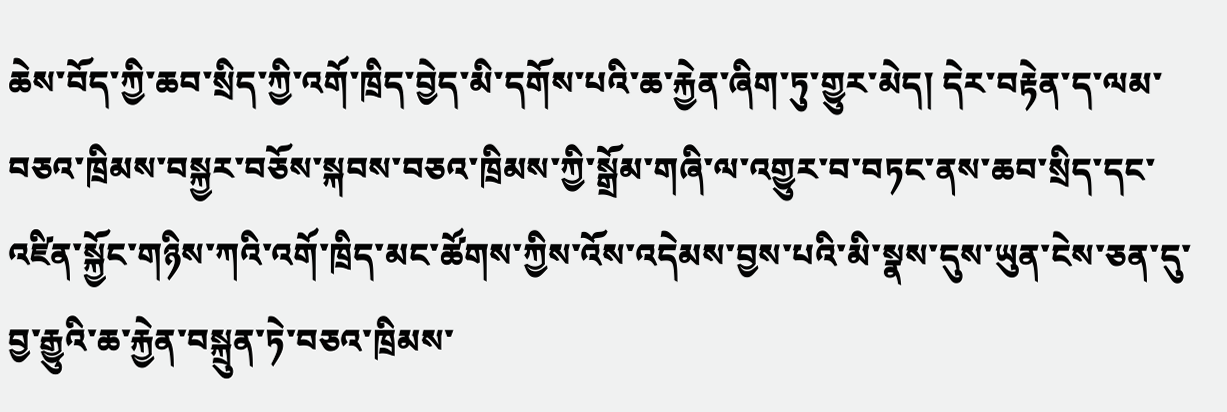ཆེས་བོད་ཀྱི་ཆབ་སྲིད་ཀྱི་འགོ་ཁྲིད་བྱེད་མི་དགོས་པའི་ཆ་རྐྱེན་ཞིག་ཏུ་གྱུར་མེད། དེར་བརྟེན་ད་ལམ་བཅའ་ཁྲིམས་བསྐྱར་བཅོས་སྐབས་བཅའ་ཁྲིམས་ཀྱི་སྒྲོམ་གཞི་ལ་འགྱུར་བ་བཏང་ནས་ཆབ་སྲིད་དང་འཛིན་སྐྱོང་གཉིས་ཀའི་འགོ་ཁྲིད་མང་ཚོགས་ཀྱིས་འོས་འདེམས་བྱས་པའི་མི་སྣས་དུས་ཡུན་ངེས་ཅན་དུ་བྱ་རྒྱུའི་ཆ་རྐྱེན་བསྐྲུན་ཏེ་བཅའ་ཁྲིམས་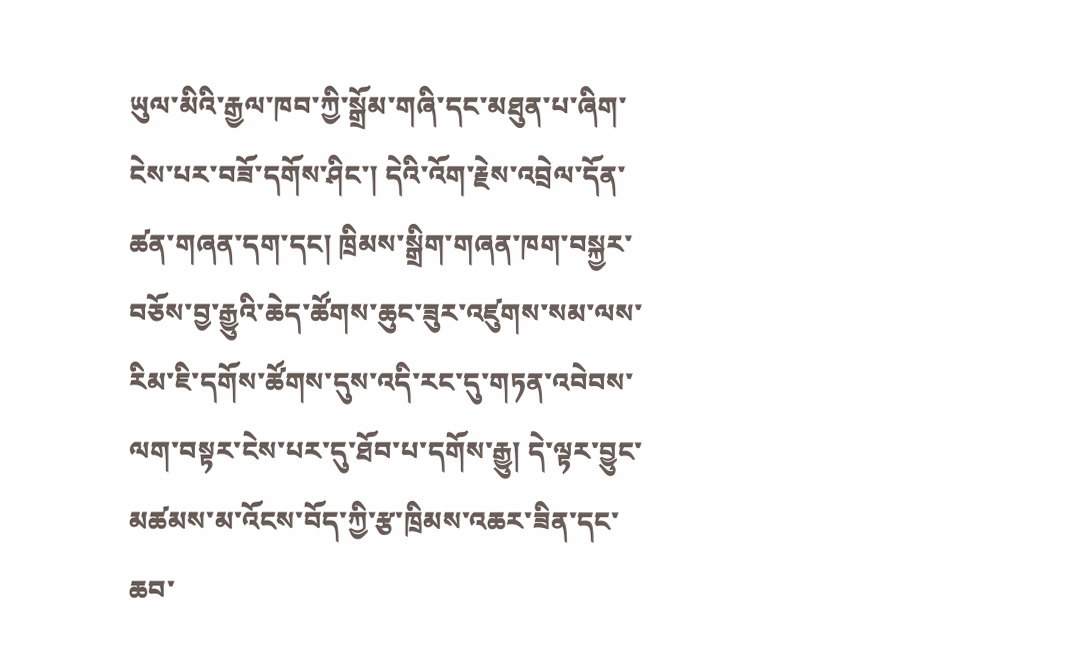ཡུལ་མིའི་རྒྱལ་ཁབ་ཀྱི་སྒྲོམ་གཞི་དང་མཐུན་པ་ཞིག་ངེས་པར་བཟོ་དགོས་ཤིང་། དེའི་འོག་རྗེས་འབྲེལ་དོན་ཚན་གཞན་དག་དང། ཁྲིམས་སྒྲིག་གཞན་ཁག་བསྐྱར་བཅོས་བྱ་རྒྱུའི་ཆེད་ཚོགས་ཆུང་ཟུར་འཛུགས་སམ་ལས་རིམ་ཇི་དགོས་ཚོགས་དུས་འདི་རང་དུ་གཏན་འབེབས་ལག་བསྟར་ངེས་པར་དུ་ཐོབ་པ་དགོས་རྒྱུ། དེ་ལྟར་བྱུང་མཚམས་མ་འོངས་བོད་ཀྱི་རྩ་ཁྲིམས་འཆར་ཟིན་དང་ཆབ་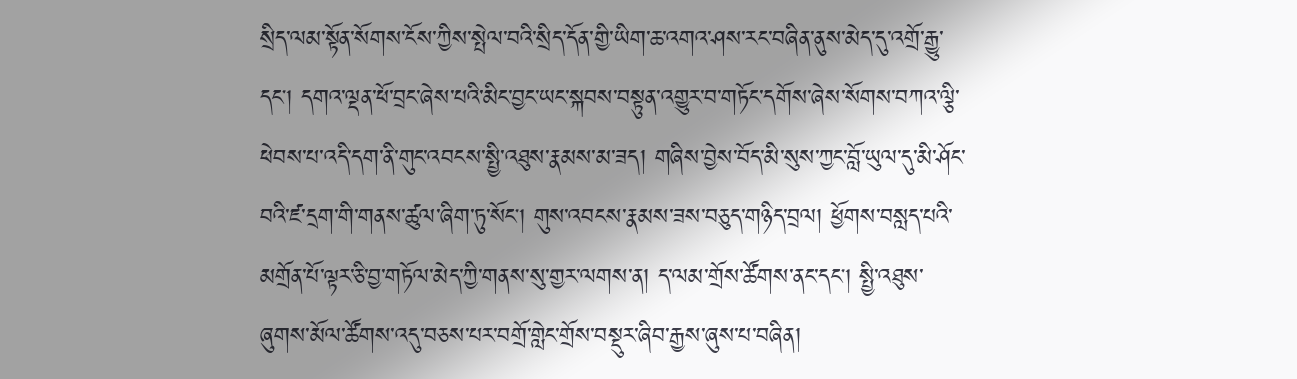སྲིད་ལམ་སྟོན་སོགས་ངོས་ཀྱིས་སྤེལ་བའི་སྲིད་དོན་གྱི་ཡིག་ཆ་འགའ་ཤས་རང་བཞིན་ནུས་མེད་དུ་འགྲོ་རྒྱུ་དང། དགའ་ལྡན་ཕོ་བྲང་ཞེས་པའི་མིང་བྱང་ཡང་སྐབས་བསྟུན་འགྱུར་བ་གཏོང་དགོས་ཞེས་སོགས་བཀའ་ལྕི་ཕེབས་པ་འདི་དག་ནི་གུང་འབངས་སྤྱི་འཐུས་རྣམས་མ་ཟད། གཞིས་བྱེས་བོད་མི་སུས་ཀྱང་བློ་ཡུལ་དུ་མི་ཤོང་བའི་ཛ་དྲག་གི་གནས་ཚུལ་ཞིག་ཏུ་སོང། གུས་འབངས་རྣམས་ཟས་བཅུད་གཉིད་བྲལ། ཕྱོགས་བསླད་པའི་མགྲོན་པོ་ལྟར་ཅི་བྱ་གཏོལ་མེད་ཀྱི་གནས་སུ་གྱར་ལགས་ན། ད་ལམ་གྲོས་ཚོགས་ནང་དང། སྤྱི་འཐུས་ཞུགས་མོལ་ཚོགས་འདུ་བཅས་པར་བགྲོ་གླེང་གྲོས་བསྡུར་ཞིབ་རྒྱས་ཞུས་པ་བཞིན།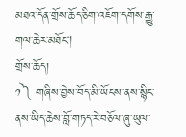མཐའ་དོན་གྲོས་ཆོད་ཅིག་འཇོག་དགོས་རྒྱུ་གལ་ཆེར་མཐོང།
གྲོས་ཆོད།
༡༽ གཞིས་བྱེས་བོད་མི་ཡོངས་ནས་སྙིང་ནས་ཡིད་ཆེས་བློ་གཏད་རེ་བཅོལ་ཞུ་ཡུལ་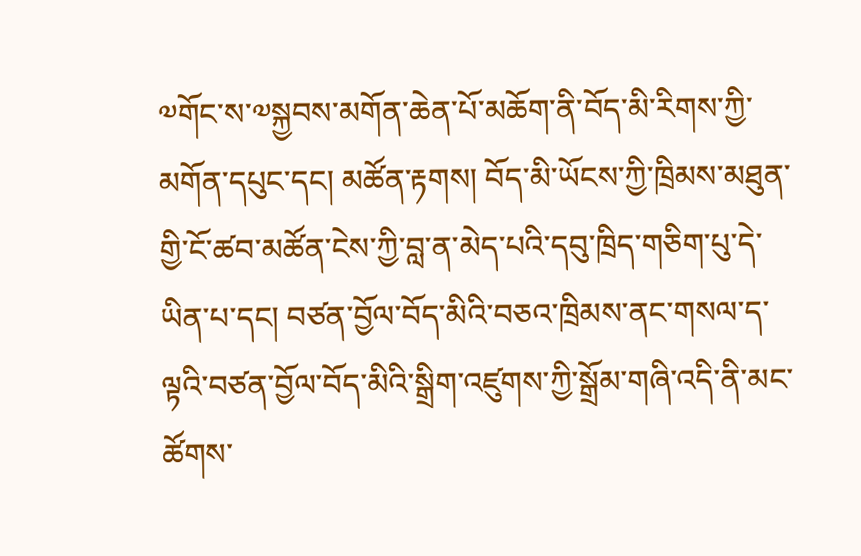༧གོང་ས་༧སྐྱབས་མགོན་ཆེན་པོ་མཆོག་ནི་བོད་མི་རིགས་ཀྱི་མགོན་དཔུང་དང། མཚོན་རྟགས། བོད་མི་ཡོངས་ཀྱི་ཁྲིམས་མཐུན་གྱི་ངོ་ཚབ་མཚོན་ངེས་ཀྱི་བླ་ན་མེད་པའི་དབུ་ཁྲིད་གཅིག་པུ་དེ་ཡིན་པ་དང། བཙན་བྱོལ་བོད་མིའི་བཅའ་ཁྲིམས་ནང་གསལ་ད་ལྟའི་བཙན་བྱོལ་བོད་མིའི་སྒྲིག་འཛུགས་ཀྱི་སྒྲོམ་གཞི་འདི་ནི་མང་ཚོགས་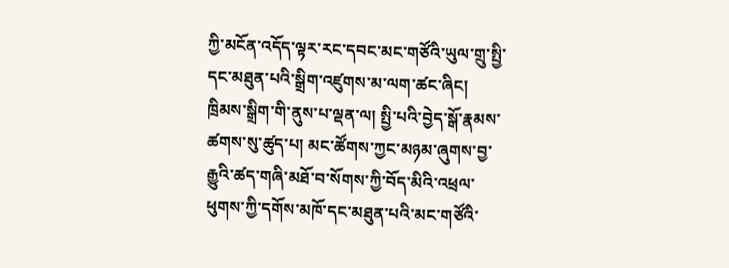ཀྱི་མངོན་འདོད་ལྟར་རང་དབང་མང་གཙོའི་ཡུལ་གྲུ་སྤྱི་དང་མཐུན་པའི་སྒྲིག་འཛུགས་མ་ལག་ཚང་ཞིང། ཁྲིམས་སྒྲིག་གི་ནུས་པ་ལྡན་ལ། སྤྱི་པའི་བྱེད་སྒོ་རྣམས་ཚགས་སུ་ཚུད་པ། མང་ཚོགས་ཀྱང་མཉམ་ཞུགས་བྱ་རྒྱུའི་ཚད་གཞི་མཐོ་བ་སོགས་ཀྱི་བོད་མིའི་འཕྲལ་ཕུགས་ཀྱི་དགོས་མཁོ་དང་མཐུན་པའི་མང་གཙོའི་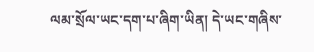ལམ་སྲོལ་ཡང་དག་པ་ཞིག་ཡིན། དེ་ཡང་གཞིས་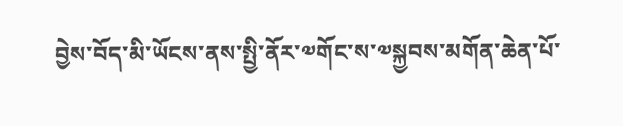བྱེས་བོད་མི་ཡོངས་ནས་སྤྱི་ནོར་༧གོང་ས་༧སྐྱབས་མགོན་ཆེན་པོ་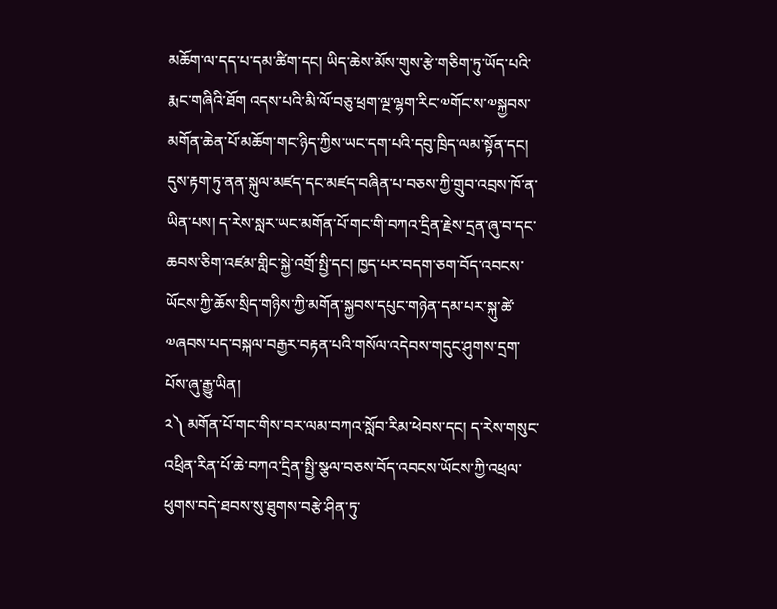མཆོག་ལ་དད་པ་དམ་ཚིག་དང། ཡིད་ཆེས་མོས་གུས་རྩེ་གཅིག་ཏུ་ཡོད་པའི་རྨང་གཞིའི་ཐོག འདས་པའི་མི་ལོ་བཅུ་ཕྲག་ལྔ་ལྷག་རིང་༧གོང་ས་༧སྐྱབས་མགོན་ཆེན་པོ་མཆོག་གང་ཉིད་ཀྱིས་ཡང་དག་པའི་དབུ་ཁྲིད་ལམ་སྟོན་དང། དུས་རྟག་ཏུ་ནན་སྐུལ་མཛད་དང་མཛད་བཞིན་པ་བཅས་ཀྱི་གྲུབ་འབྲས་ཁོ་ན་ཡིན་པས། ད་རེས་སླར་ཡང་མགོན་པོ་གང་གི་བཀའ་དྲིན་རྗེས་དྲན་ཞུ་བ་དང་ཆབས་ཅིག་འཛམ་གླིང་སྐྱེ་འགྲོ་སྤྱི་དང། ཁྱད་པར་བདག་ཅག་བོད་འབངས་ཡོངས་ཀྱི་ཆོས་སྲིད་གཉིས་ཀྱི་མགོན་སྐྱབས་དཔུང་གཉེན་དམ་པར་སྐུ་ཚེ་༧ཞབས་པད་བསྐལ་བརྒྱར་བརྟན་པའི་གསོལ་འདེབས་གདུང་ཤུགས་དྲག་པོས་ཞུ་རྒྱུ་ཡིན།
༢༽ མགོན་པོ་གང་གིས་བར་ལམ་བཀའ་སློབ་རིམ་ཕེབས་དང། ད་རེས་གསུང་འཕྲིན་རིན་པོ་ཆེ་བཀའ་དྲིན་སྤྱི་སྩལ་བཅས་བོད་འབངས་ཡོངས་ཀྱི་འཕྲལ་ཕུགས་བདེ་ཐབས་སུ་ཐུགས་བརྩེ་ཤིན་ཏུ་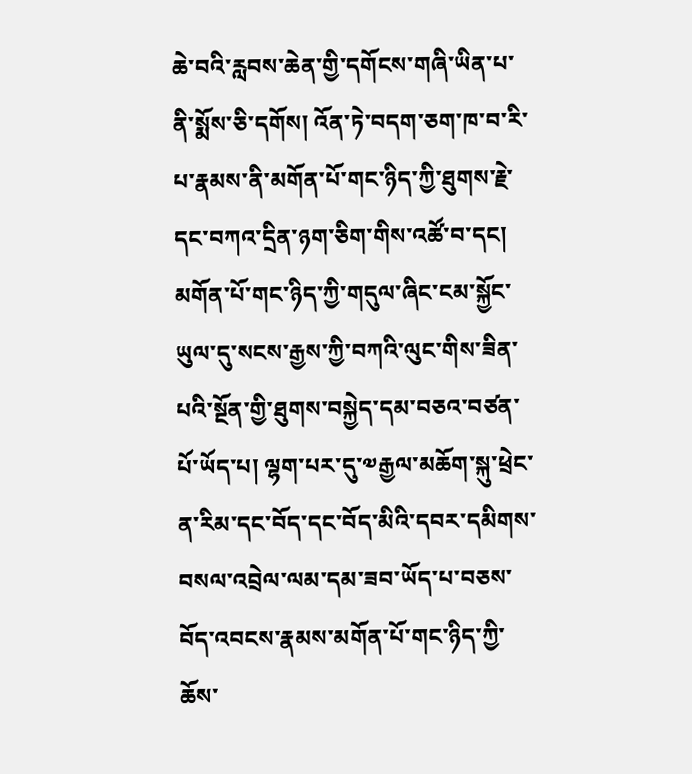ཆེ་བའི་རླབས་ཆེན་གྱི་དགོངས་གཞི་ཡིན་པ་ནི་སྨོས་ཅི་དགོས། འོན་ཏེ་བདག་ཅག་ཁ་བ་རི་པ་རྣམས་ནི་མགོན་པོ་གང་ཉིད་ཀྱི་ཐུགས་རྗེ་དང་བཀའ་དྲིན་ཉག་ཅིག་གིས་འཚོ་བ་དང། མགོན་པོ་གང་ཉིད་ཀྱི་གདུལ་ཞིང་ངམ་སྐྱོང་ཡུལ་དུ་སངས་རྒྱས་ཀྱི་བཀའི་ལུང་གིས་ཟིན་པའི་སྔོན་གྱི་ཐུགས་བསྐྱེད་དམ་བཅའ་བཙན་པོ་ཡོད་པ། ལྷག་པར་དུ་༧རྒྱལ་མཆོག་སྐུ་ཕྲེང་ན་རིམ་དང་བོད་དང་བོད་མིའི་དབར་དམིགས་བསལ་འབྲེལ་ལམ་དམ་ཟབ་ཡོད་པ་བཅས་བོད་འབངས་རྣམས་མགོན་པོ་གང་ཉིད་ཀྱི་ཆོས་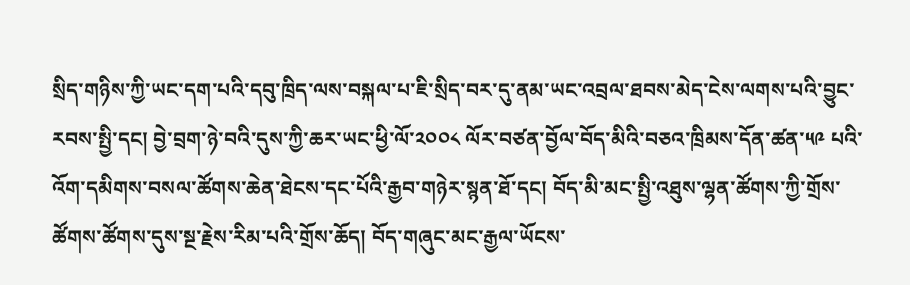སྲིད་གཉིས་ཀྱི་ཡང་དག་པའི་དབུ་ཁྲིད་ལས་བསྐལ་པ་ཇི་སྲིད་བར་དུ་ནམ་ཡང་འབྲལ་ཐབས་མེད་ངེས་ལགས་པའི་བྱུང་རབས་སྤྱི་དང། བྱེ་བྲག་ཉེ་བའི་དུས་ཀྱི་ཆར་ཡང་ཕྱི་ལོ་༢༠༠༨ ལོར་བཙན་བྱོལ་བོད་མིའི་བཅའ་ཁྲིམས་དོན་ཚན་༥༩ པའི་འོག་དམིགས་བསལ་ཚོགས་ཆེན་ཐེངས་དང་པོའི་རྒྱབ་གཉེར་སྙན་ཐོ་དང། བོད་མི་མང་སྤྱི་འཐུས་ལྷན་ཚོགས་ཀྱི་གྲོས་ཚོགས་ཚོགས་དུས་སྔ་རྗེས་རིམ་པའི་གྲོས་ཆོད། བོད་གཞུང་མང་རྒྱལ་ཡོངས་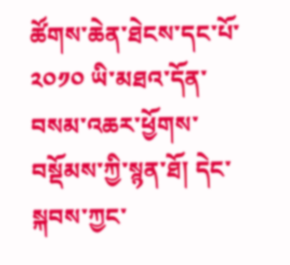ཚོགས་ཆེན་ཐེངས་དང་པོ་༢༠༡༠ ཡི་མཐའ་དོན་བསམ་འཆར་ཕྱོགས་བསྡོམས་ཀྱི་སྙན་ཐོ། དེང་སྐབས་ཀྱང་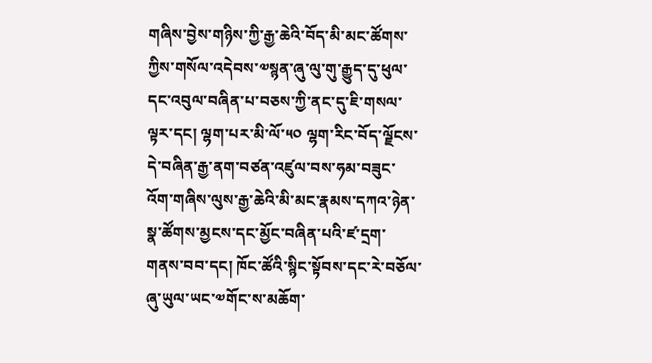གཞིས་བྱེས་གཉིས་ཀྱི་རྒྱ་ཆེའི་བོད་མི་མང་ཚོགས་ཀྱིས་གསོལ་འདེབས་༧སྙན་ཞུ་ལུ་གུ་རྒྱུད་དུ་ཕུལ་དང་འབུལ་བཞིན་པ་བཅས་ཀྱི་ནང་དུ་ཇི་གསལ་ལྟར་དང། ལྷག་པར་མི་ལོ་༥༠ ལྷག་རིང་བོད་ལྗོངས་དེ་བཞིན་རྒྱ་ནག་བཙན་འཛུལ་བས་ཧམ་བཟུང་འོག་གཞིས་ལུས་རྒྱ་ཆེའི་མི་མང་རྣམས་དཀའ་ཉེན་སྣ་ཚོགས་མྱངས་དང་མྱོང་བཞིན་པའི་ཛ་དྲག་གནས་བབ་དང། ཁོང་ཚོའི་སྙིང་སྟོབས་དང་རེ་བཅོལ་ཞུ་ཡུལ་ཡང་༧གོང་ས་མཆོག་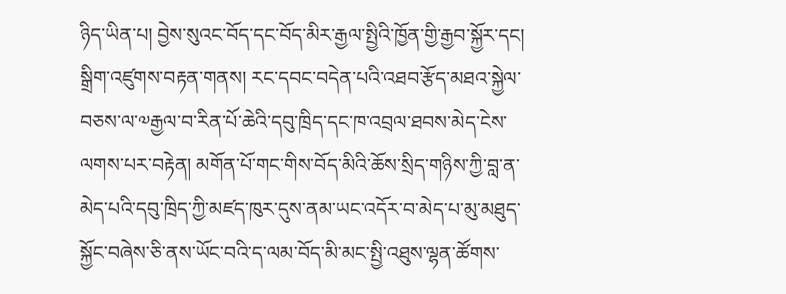ཉིད་ཡིན་པ། བྱེས་སུའང་བོད་དང་བོད་མིར་རྒྱལ་སྤྱིའི་ཁྱོན་གྱི་རྒྱབ་སྐྱོར་དང། སྒྲིག་འཛུགས་བརྟན་གནས། རང་དབང་བདེན་པའི་འཐབ་རྩོད་མཐའ་སྐྱེལ་བཅས་ལ་༧རྒྱལ་བ་རིན་པོ་ཆེའི་དབུ་ཁྲིད་དང་ཁ་འབྲལ་ཐབས་མེད་ངེས་ལགས་པར་བརྟེན། མགོན་པོ་གང་གིས་བོད་མིའི་ཆོས་སྲིད་གཉིས་ཀྱི་བླ་ན་མེད་པའི་དབུ་ཁྲིད་ཀྱི་མཛད་ཁུར་དུས་ནམ་ཡང་འདོར་བ་མེད་པ་མུ་མཐུད་སྐྱོང་བཞེས་ཅི་ནས་ཡོང་བའི་ད་ལམ་བོད་མི་མང་སྤྱི་འཐུས་ལྷན་ཚོགས་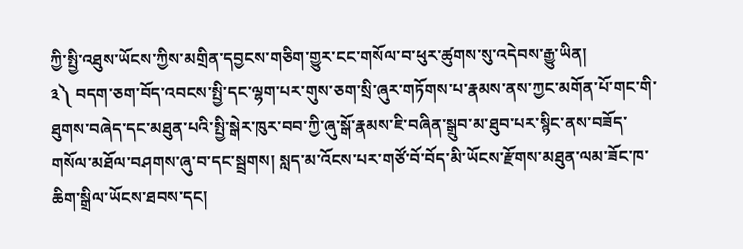ཀྱི་སྤྱི་འཐུས་ཡོངས་ཀྱིས་མགྲིན་དབྱངས་གཅིག་གྱུར་ངང་གསོལ་བ་ཕུར་ཚུགས་སུ་འདེབས་རྒྱུ་ཡིན།
༣༽ བདག་ཅག་བོད་འབངས་སྤྱི་དང་ལྷག་པར་གུས་ཅག་སྲི་ཞུར་གཏོགས་པ་རྣམས་ནས་ཀྱང་མགོན་པོ་གང་གི་ཐུགས་བཞེད་དང་མཐུན་པའི་སྤྱི་སྒེར་ཁུར་བབ་ཀྱི་ཞུ་སྒོ་རྣམས་ཇི་བཞིན་སྒྲུབ་མ་ཐུབ་པར་སྙིང་ནས་བཟོད་གསོལ་མཐོལ་བཤགས་ཞུ་བ་དང་སྦྲགས། སླད་མ་འོངས་པར་གཙོ་བོ་བོད་མི་ཡོངས་རྫོགས་མཐུན་ལམ་ཟོང་ཁ་ཆིག་སྒྲིལ་ཡོངས་ཐབས་དང།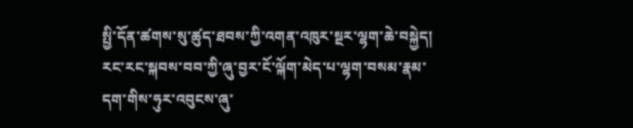སྤྱི་དོན་ཚགས་སུ་ཚུད་ཐབས་ཀྱི་འགན་འཁུར་སྔར་ལྷག་ཆེ་བསྐྱེད། རང་རང་སྐབས་བབ་ཀྱི་ཞུ་བྱར་ངོ་ལྐོག་མེད་པ་ལྷག་བསམ་རྣམ་དག་གིས་ཧུར་འབུངས་ཞུ་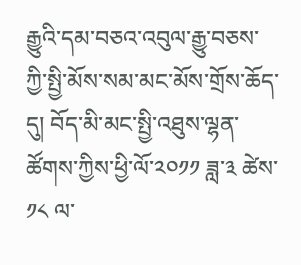རྒྱུའི་དམ་བཅའ་འབུལ་རྒྱུ་བཅས་ཀྱི་སྤྱི་མོས་སམ་མང་མོས་གྲོས་ཆོད་དུ། བོད་མི་མང་སྤྱི་འཐུས་ལྷན་ཚོགས་ཀྱིས་ཕྱི་ལོ་༢༠༡༡ ཟླ་༣ ཚེས་༡༨ ལ་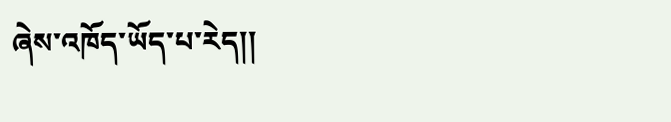ཞེས་འཁོད་ཡོད་པ་རེད།།